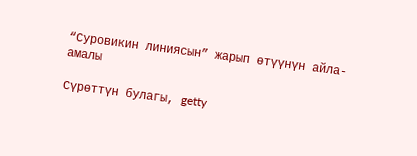“Суровикин линиясын” жарып өтүүнүн айла-амалы

Сүрөттүн булагы, getty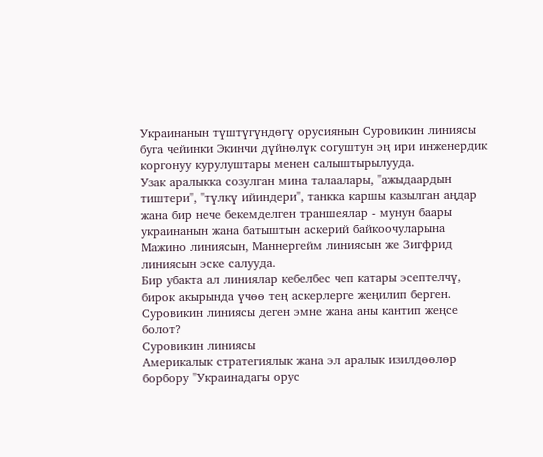Украинанын түштүгүндөгү орусиянын Суровикин линиясы буга чейинки Экинчи дүйнөлүк согуштун эң ири инженердик коргонуу курулуштары менен салыштырылууда.
Узак аралыкка созулган мина талаалары, "ажыдаардын тиштери", "түлкү ийиндери", танкка каршы казылган аңдар жана бир нече бекемделген траншеялар - мунун баары украинанын жана батыштын аскерий байкоочуларына Мажино линиясын, Маннергейм линиясын же Зигфрид линиясын эске салууда.
Бир убакта ал линиялар кебелбес чеп катары эсептелчү, бирок акырында үчөө тең аскерлерге жеңилип берген.
Суровикин линиясы деген эмне жана аны кантип жеңсе болот?
Суровикин линиясы
Америкалык стратегиялык жана эл аралык изилдөөлөр борбору "Украинадагы орус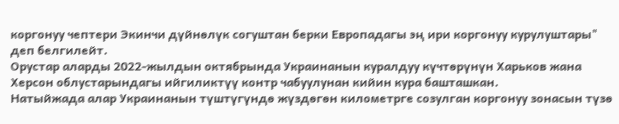коргонуу чептери Экинчи дүйнөлүк согуштан берки Европадагы эң ири коргонуу курулуштары" деп белгилейт.
Орустар аларды 2022-жылдын октябрында Украинанын куралдуу күчтөрүнүн Харьков жана Херсон облустарындагы ийгиликтүү контр чабуулунан кийин кура башташкан.
Натыйжада алар Украинанын түштүгүндө жүздөгөн километрге созулган коргонуу зонасын түзө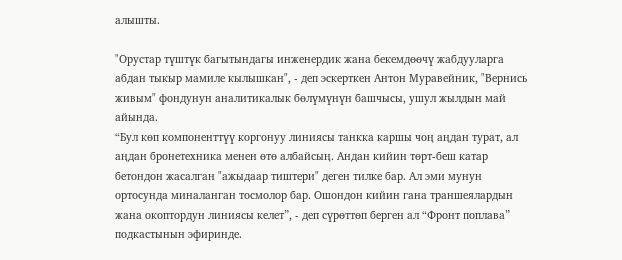алышты.

"Орустар түштүк багытындагы инженердик жана бекемдөөчү жабдууларга абдан тыкыр мамиле кылышкан", - деп эскерткен Антон Муравейник, "Вернись живым" фондунун аналитикалык бөлүмүнүн башчысы, ушул жылдын май айында.
“Бул көп компоненттүү коргонуу линиясы танкка каршы чоң аңдан турат, ал аңдан бронетехника менен өтө албайсың. Андан кийин төрт-беш катар бетондон жасалган "ажыдаар тиштери" деген тилке бар. Ал эми мунун ортосунда миналанган тосмолор бар. Ошондон кийин гана траншеялардын жана окоптордун линиясы келет”, - деп сүрөттөп берген ал “Фронт поплава” подкастынын эфиринде.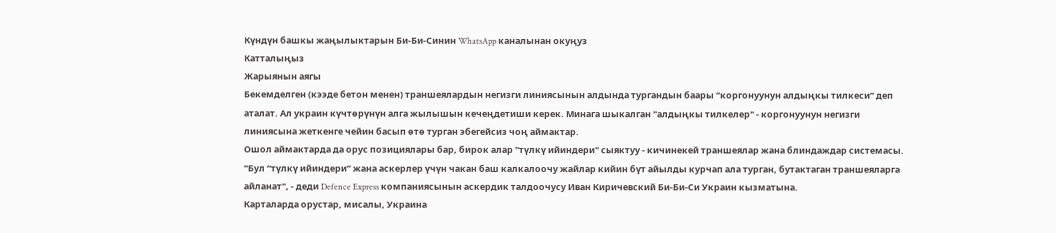Күндүн башкы жаңылыктарын Би-Би-Синин WhatsApp каналынан окуңуз
Катталыңыз
Жарыянын аягы
Бекемделген (кээде бетон менен) траншеялардын негизги линиясынын алдында тургандын баары “коргонуунун алдыңкы тилкеси” деп аталат. Ал украин күчтөрүнүн алга жылышын кечеңдетиши керек. Минага шыкалган "алдыңкы тилкелер" - коргонуунун негизги линиясына жеткенге чейин басып өтө турган эбегейсиз чоң аймактар.
Ошол аймактарда да орус позициялары бар, бирок алар "түлкү ийиндери" сыяктуу - кичинекей траншеялар жана блиндаждар системасы.
"Бул “түлкү ийиндери” жана аскерлер үчүн чакан баш калкалоочу жайлар кийин бүт айылды курчап ала турган, бутактаган траншеяларга айланат", - деди Defence Express компаниясынын аскердик талдоочусу Иван Киричевский Би-Би-Си Украин кызматына.
Карталарда орустар, мисалы, Украина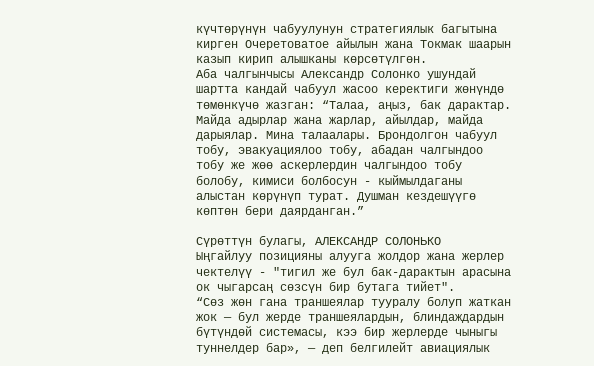күчтөрүнүн чабуулунун стратегиялык багытына кирген Очеретоватое айылын жана Токмак шаарын казып кирип алышканы көрсөтүлгөн.
Аба чалгынчысы Александр Солонко ушундай шартта кандай чабуул жасоо керектиги жөнүндө төмөнкүчө жазган: “Талаа, аңыз, бак дарактар. Майда адырлар жана жарлар, айылдар, майда дарыялар. Мина талаалары. Брондолгон чабуул тобу, эвакуациялоо тобу, абадан чалгындоо тобу же жөө аскерлердин чалгындоо тобу болобу, кимиси болбосун - кыймылдаганы алыстан көрүнүп турат. Душман кездешүүгө көптөн бери даярданган.”

Сүрөттүн булагы, АЛЕКСАНДР СОЛОНЬКО
Ыңгайлуу позицияны алууга жолдор жана жерлер чектелүү - "тигил же бул бак-дарактын арасына ок чыгарсаң сөзсүн бир бутага тийет".
“Сөз жөн гана траншеялар тууралу болуп жаткан жок — бул жерде траншеялардын, блиндаждардын бүтүндөй системасы, кээ бир жерлерде чыныгы туннелдер бар», — деп белгилейт авиациялык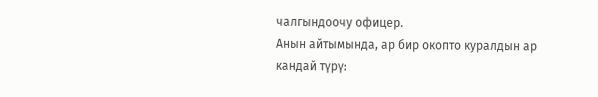чалгындоочу офицер.
Анын айтымында, ар бир окопто куралдын ар кандай түрү: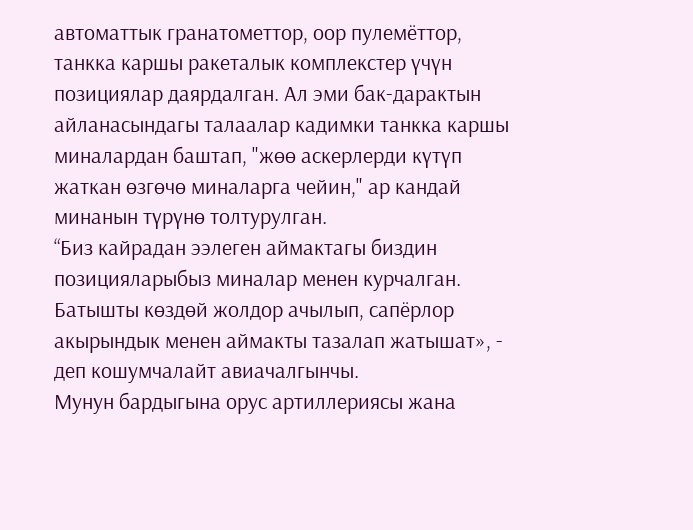автоматтык гранатометтор, оор пулемёттор, танкка каршы ракеталык комплекстер үчүн позициялар даярдалган. Ал эми бак-дарактын айланасындагы талаалар кадимки танкка каршы миналардан баштап, "жөө аскерлерди күтүп жаткан өзгөчө миналарга чейин," ар кандай минанын түрүнө толтурулган.
“Биз кайрадан ээлеген аймактагы биздин позицияларыбыз миналар менен курчалган. Батышты көздөй жолдор ачылып, сапёрлор акырындык менен аймакты тазалап жатышат», - деп кошумчалайт авиачалгынчы.
Мунун бардыгына орус артиллериясы жана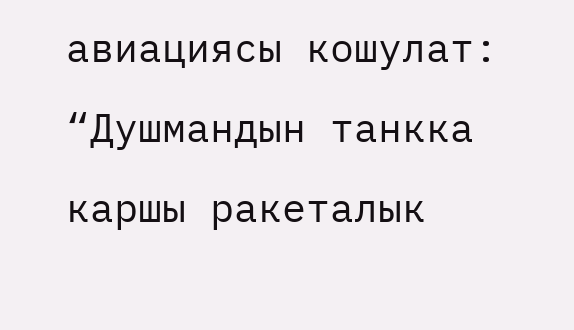авиациясы кошулат: “Душмандын танкка каршы ракеталык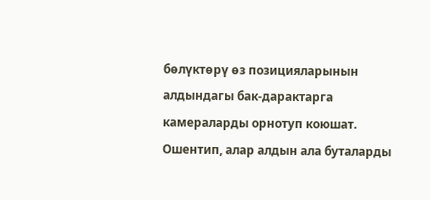бөлүктөрү өз позицияларынын алдындагы бак-дарактарга камераларды орнотуп коюшат. Ошентип, алар алдын ала буталарды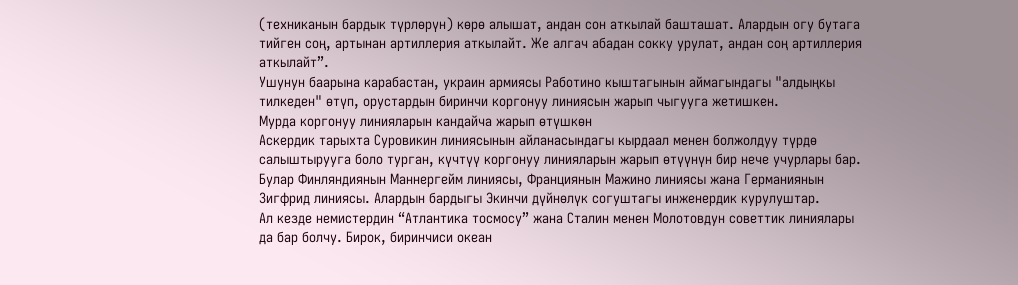(техниканын бардык түрлөрүн) көрө алышат, андан сон аткылай башташат. Алардын огу бутага тийген соң, артынан артиллерия аткылайт. Же алгач абадан сокку урулат, андан соң артиллерия аткылайт”.
Ушунун баарына карабастан, украин армиясы Работино кыштагынын аймагындагы "алдыңкы тилкеден" өтүп, орустардын биринчи коргонуу линиясын жарып чыгууга жетишкен.
Мурда коргонуу линияларын кандайча жарып өтүшкөн
Аскердик тарыхта Суровикин линиясынын айланасындагы кырдаал менен болжолдуу түрдө салыштырууга боло турган, күчтүү коргонуу линияларын жарып өтүүнүн бир нече учурлары бар.
Булар Финляндиянын Маннергейм линиясы, Франциянын Мажино линиясы жана Германиянын Зигфрид линиясы. Алардын бардыгы Экинчи дүйнөлүк согуштагы инженердик курулуштар.
Ал кезде немистердин “Атлантика тосмосу” жана Сталин менен Молотовдун советтик линиялары да бар болчу. Бирок, биринчиси океан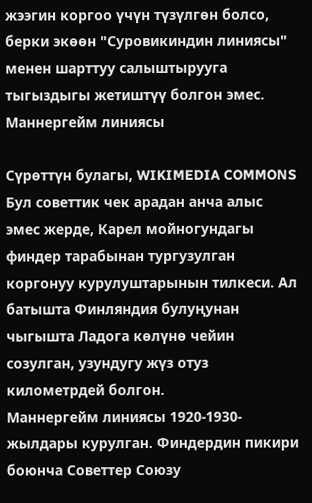жээгин коргоо үчүн түзүлгөн болсо, берки экөөн "Суровикиндин линиясы" менен шарттуу салыштырууга тыгыздыгы жетиштүү болгон эмес.
Маннергейм линиясы

Сүрөттүн булагы, WIKIMEDIA COMMONS
Бул советтик чек арадан анча алыс эмес жерде, Карел мойногундагы финдер тарабынан тургузулган коргонуу курулуштарынын тилкеси. Ал батышта Финляндия булуңунан чыгышта Ладога көлүнө чейин созулган, узундугу жүз отуз километрдей болгон.
Маннергейм линиясы 1920-1930-жылдары курулган. Финдердин пикири боюнча Советтер Союзу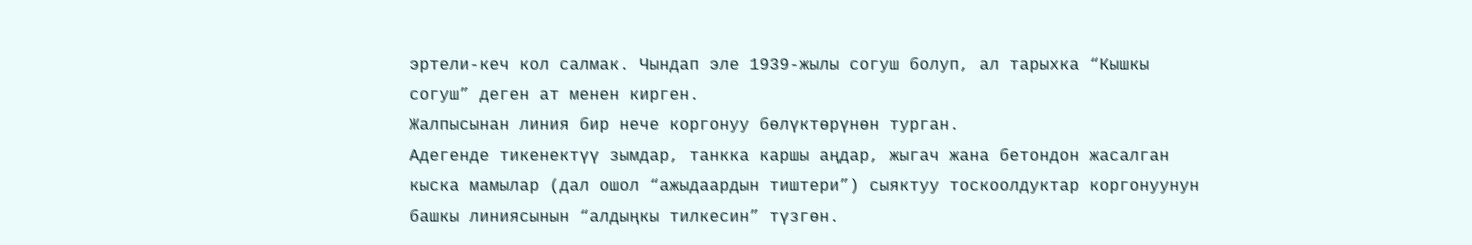эртели-кеч кол салмак. Чындап эле 1939-жылы согуш болуп, ал тарыхка “Кышкы согуш” деген ат менен кирген.
Жалпысынан линия бир нече коргонуу бөлүктөрүнөн турган.
Адегенде тикенектүү зымдар, танкка каршы аңдар, жыгач жана бетондон жасалган кыска мамылар (дал ошол “ажыдаардын тиштери”) сыяктуу тоскоолдуктар коргонуунун башкы линиясынын “алдыңкы тилкесин” түзгөн.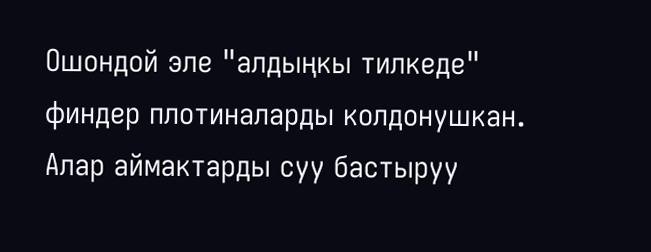Ошондой эле "алдыңкы тилкеде" финдер плотиналарды колдонушкан. Алар аймактарды суу бастыруу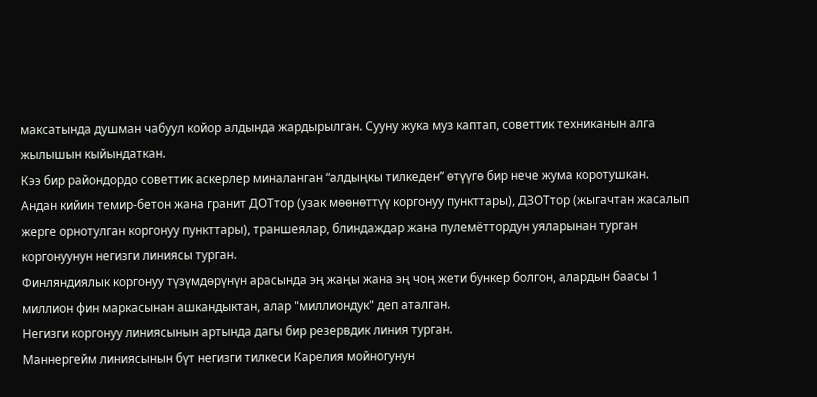максатында душман чабуул койор алдында жардырылган. Сууну жука муз каптап, советтик техниканын алга жылышын кыйындаткан.
Кээ бир райондордо советтик аскерлер миналанган “алдыңкы тилкеден” өтүүгө бир нече жума коротушкан.
Андан кийин темир-бетон жана гранит ДОТтор (узак мөөнөттүү коргонуу пункттары), ДЗОТтор (жыгачтан жасалып жерге орнотулган коргонуу пункттары), траншеялар, блиндаждар жана пулемёттордун уяларынан турган коргонуунун негизги линиясы турган.
Финляндиялык коргонуу түзүмдөрүнүн арасында эң жаңы жана эң чоң жети бункер болгон, алардын баасы 1 миллион фин маркасынан ашкандыктан, алар "миллиондук" деп аталган.
Негизги коргонуу линиясынын артында дагы бир резервдик линия турган.
Маннергейм линиясынын бүт негизги тилкеси Карелия мойногунун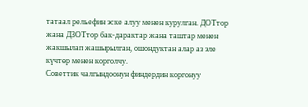татаал рельефин эске алуу менен курулган. ДОТтор жана ДЗОТтор бак-дарактар жана таштар менен жакшылап жашырылган, ошондуктан алар аз эле күчтөр менен корголчу.
Советтик чалгындоонун финдердин коргонуу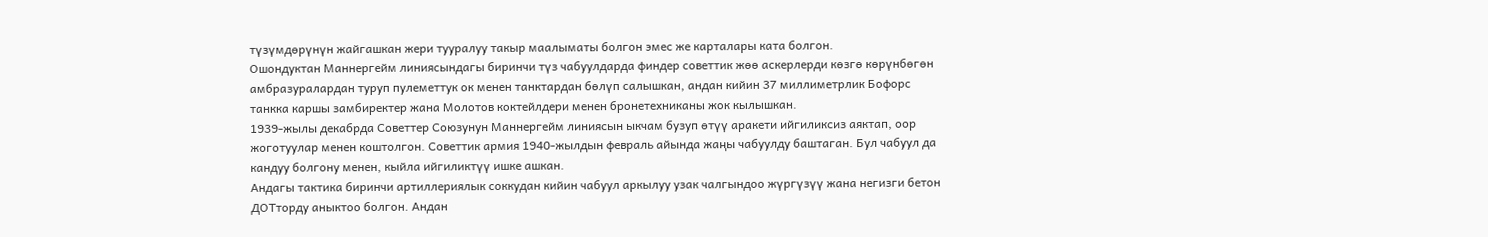түзүмдөрүнүн жайгашкан жери тууралуу такыр маалыматы болгон эмес же карталары ката болгон.
Ошондуктан Маннергейм линиясындагы биринчи түз чабуулдарда финдер советтик жөө аскерлерди көзгө көрүнбөгөн амбразуралардан туруп пулеметтук ок менен танктардан бөлүп салышкан, андан кийин 37 миллиметрлик Бофорс танкка каршы замбиректер жана Молотов коктейлдери менен бронетехниканы жок кылышкан.
1939-жылы декабрда Советтер Союзунун Маннергейм линиясын ыкчам бузуп өтүү аракети ийгиликсиз аяктап, оор жоготуулар менен коштолгон. Советтик армия 1940-жылдын февраль айында жаңы чабуулду баштаган. Бул чабуул да кандуу болгону менен, кыйла ийгиликтүү ишке ашкан.
Андагы тактика биринчи артиллериялык соккудан кийин чабуул аркылуу узак чалгындоо жүргүзүү жана негизги бетон ДОТторду аныктоо болгон. Андан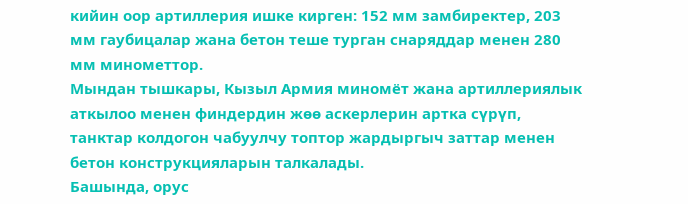кийин оор артиллерия ишке кирген: 152 мм замбиректер, 203 мм гаубицалар жана бетон теше турган снаряддар менен 280 мм минометтор.
Мындан тышкары, Кызыл Армия миномёт жана артиллериялык аткылоо менен финдердин жөө аскерлерин артка сүрүп, танктар колдогон чабуулчу топтор жардыргыч заттар менен бетон конструкцияларын талкалады.
Башында, орус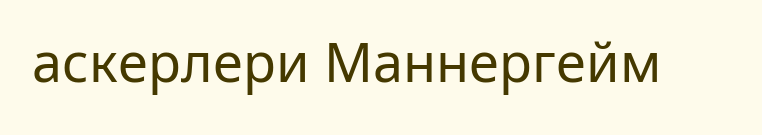аскерлери Маннергейм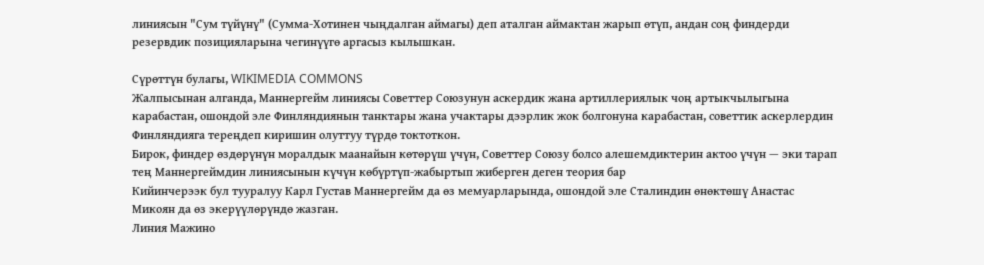линиясын "Сум түйүнү" (Сумма-Хотинен чыңдалган аймагы) деп аталган аймактан жарып өтүп, андан соң финдерди резервдик позицияларына чегинүүгө аргасыз кылышкан.

Сүрөттүн булагы, WIKIMEDIA COMMONS
Жалпысынан алганда, Маннергейм линиясы Советтер Союзунун аскердик жана артиллериялык чоң артыкчылыгына карабастан, ошондой эле Финляндиянын танктары жана учактары дээрлик жок болгонуна карабастан, советтик аскерлердин Финляндияга тереңдеп киришин олуттуу түрдө токтоткон.
Бирок, финдер өздөрүнүн моралдык маанайын көтөрүш үчүн, Советтер Союзу болсо алешемдиктерин актоо үчүн — эки тарап тең Маннергеймдин линиясынын күчүн көбүртүп-жабыртып жиберген деген теория бар
Кийинчерээк бул тууралуу Карл Густав Маннергейм да өз мемуарларында, ошондой эле Сталиндин өнөктөшү Анастас Микоян да өз экерүүлөрүндө жазган.
Линия Мажино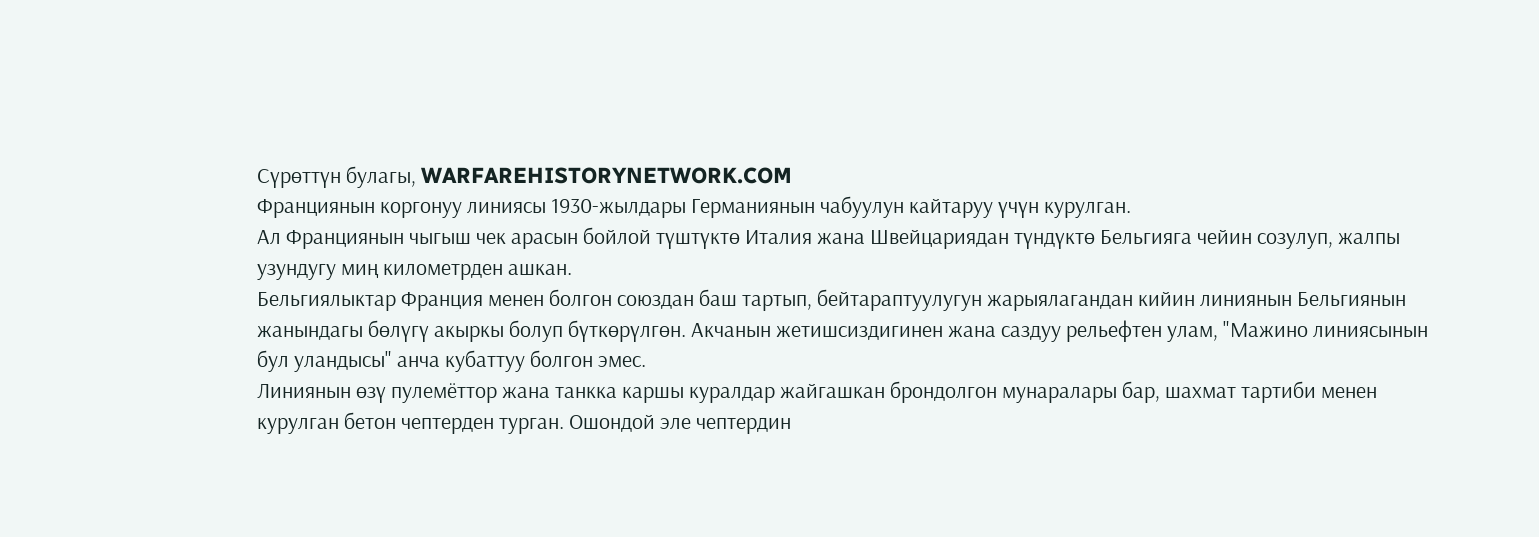Сүрөттүн булагы, WARFAREHISTORYNETWORK.COM
Франциянын коргонуу линиясы 1930-жылдары Германиянын чабуулун кайтаруу үчүн курулган.
Ал Франциянын чыгыш чек арасын бойлой түштүктө Италия жана Швейцариядан түндүктө Бельгияга чейин созулуп, жалпы узундугу миң километрден ашкан.
Бельгиялыктар Франция менен болгон союздан баш тартып, бейтараптуулугун жарыялагандан кийин линиянын Бельгиянын жанындагы бөлүгү акыркы болуп бүткөрүлгөн. Акчанын жетишсиздигинен жана саздуу рельефтен улам, "Мажино линиясынын бул уландысы" анча кубаттуу болгон эмес.
Линиянын өзү пулемёттор жана танкка каршы куралдар жайгашкан брондолгон мунаралары бар, шахмат тартиби менен курулган бетон чептерден турган. Ошондой эле чептердин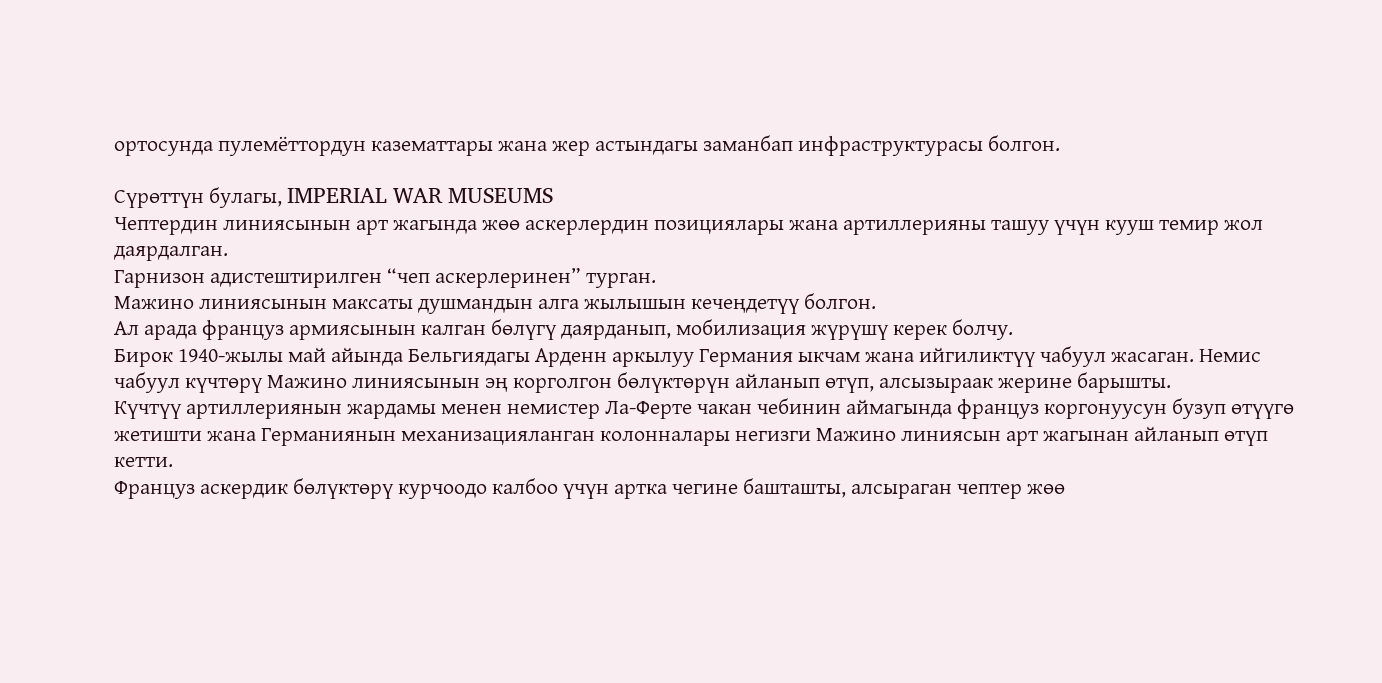ортосунда пулемёттордун казематтары жана жер астындагы заманбап инфраструктурасы болгон.

Сүрөттүн булагы, IMPERIAL WAR MUSEUMS
Чептердин линиясынын арт жагында жөө аскерлердин позициялары жана артиллерияны ташуу үчүн кууш темир жол даярдалган.
Гарнизон адистештирилген “чеп аскерлеринен” турган.
Мажино линиясынын максаты душмандын алга жылышын кечеңдетүү болгон.
Ал арада француз армиясынын калган бөлүгү даярданып, мобилизация жүрүшү керек болчу.
Бирок 1940-жылы май айында Бельгиядагы Арденн аркылуу Германия ыкчам жана ийгиликтүү чабуул жасаган. Немис чабуул күчтөрү Мажино линиясынын эң корголгон бөлүктөрүн айланып өтүп, алсызыраак жерине барышты.
Күчтүү артиллериянын жардамы менен немистер Ла-Ферте чакан чебинин аймагында француз коргонуусун бузуп өтүүгө жетишти жана Германиянын механизацияланган колонналары негизги Мажино линиясын арт жагынан айланып өтүп кетти.
Француз аскердик бөлүктөрү курчоодо калбоо үчүн артка чегине башташты, алсыраган чептер жөө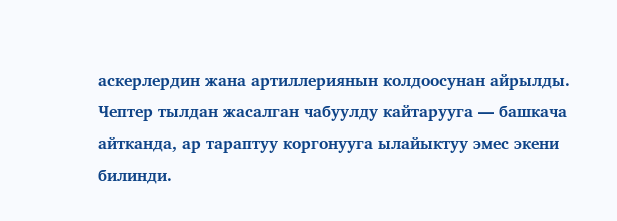аскерлердин жана артиллериянын колдоосунан айрылды.
Чептер тылдан жасалган чабуулду кайтарууга — башкача айтканда, ар тараптуу коргонууга ылайыктуу эмес экени билинди.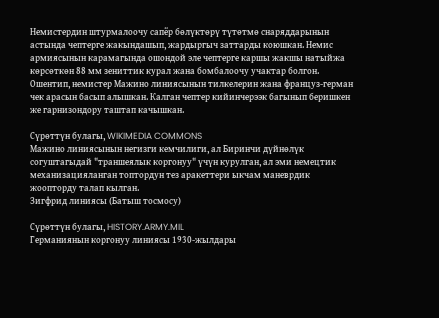Немистердин штурмалоочу сапёр бөлүктөрү түтөтмө снаряддарынын астында чептерге жакындашып, жардыргыч заттарды коюшкан. Немис армиясынын карамагында ошондой эле чептерге каршы жакшы натыйжа көрсөткөн 88 мм зениттик курал жана бомбалоочу учактар болгон.
Ошентип, немистер Мажино линиясынын тилкелерин жана француз-герман чек арасын басып алышкан. Калган чептер кийинчерээк багынып беришкен же гарнизондору таштап качышкан.

Сүрөттүн булагы, WIKIMEDIA COMMONS
Мажино линиясынын негизги кемчилиги, ал Биринчи дүйнөлүк согуштагыдай "траншеялык коргонуу" үчүн курулган, ал эми немецтик механизацияланган топтордун тез аракеттери ыкчам маневрдик жоопторду талап кылган.
Зигфрид линиясы (Батыш тосмосу)

Сүрөттүн булагы, HISTORY.ARMY.MIL
Германиянын коргонуу линиясы 1930-жылдары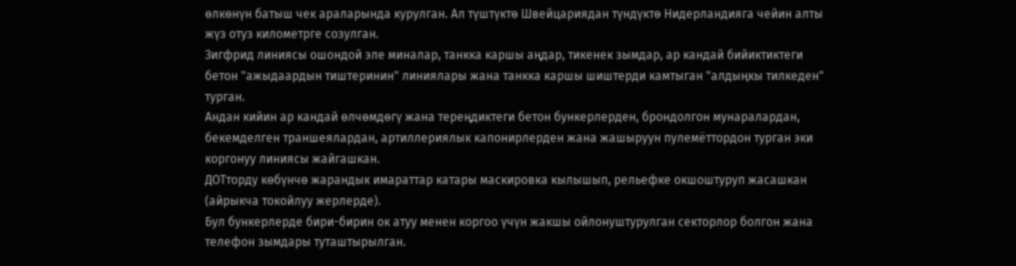өлкөнүн батыш чек араларында курулган. Ал түштүктө Швейцариядан түндүктө Нидерландияга чейин алты жүз отуз километрге созулган.
Зигфрид линиясы ошондой эле миналар, танкка каршы аңдар, тикенек зымдар, ар кандай бийиктиктеги бетон "ажыдаардын тиштеринин" линиялары жана танкка каршы шиштерди камтыган "алдыңкы тилкеден" турган.
Андан кийин ар кандай өлчөмдөгү жана тереңдиктеги бетон бункерлерден, брондолгон мунаралардан, бекемделген траншеялардан, артиллериялык капонирлерден жана жашыруун пулемёттордон турган эки коргонуу линиясы жайгашкан.
ДОТторду көбүнчө жарандык имараттар катары маскировка кылышып, рельефке окшоштуруп жасашкан (айрыкча токойлуу жерлерде).
Бул бункерлерде бири-бирин ок атуу менен коргоо үчүн жакшы ойлонуштурулган секторлор болгон жана телефон зымдары туташтырылган.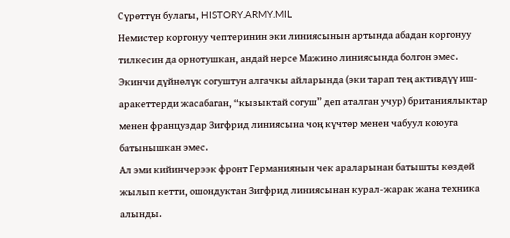Сүрөттүн булагы, HISTORY.ARMY.MIL
Немистер коргонуу чептеринин эки линиясынын артында абадан коргонуу тилкесин да орнотушкан, андай нерсе Мажино линиясында болгон эмес.
Экинчи дүйнөлүк согуштун алгачкы айларында (эки тарап тең активдүү иш-аракеттерди жасабаган, “кызыктай согуш” деп аталган учур) британиялыктар менен француздар Зигфрид линиясына чоң күчтөр менен чабуул коюуга батынышкан эмес.
Ал эми кийинчерээк фронт Германиянын чек араларынан батышты көздөй жылып кетти, ошондуктан Зигфрид линиясынан курал-жарак жана техника алынды.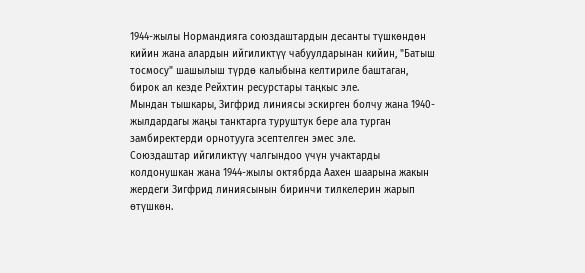1944-жылы Нормандияга союздаштардын десанты түшкөндөн кийин жана алардын ийгиликтүү чабуулдарынан кийин, "Батыш тосмосу" шашылыш түрдө калыбына келтириле баштаган, бирок ал кезде Рейхтин ресурстары таңкыс эле.
Мындан тышкары, Зигфрид линиясы эскирген болчу жана 1940-жылдардагы жаңы танктарга туруштук бере ала турган замбиректерди орнотууга эсептелген эмес эле.
Союздаштар ийгиликтүү чалгындоо үчүн учактарды колдонушкан жана 1944-жылы октябрда Аахен шаарына жакын жердеги Зигфрид линиясынын биринчи тилкелерин жарып өтүшкөн.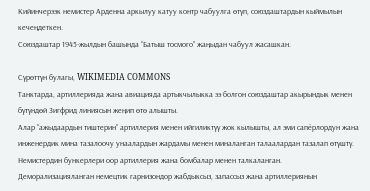Кийинчерээк немистер Арденна аркылуу катуу контр чабуулга өтүп, союздаштардын кыймылын кечеңдеткен.
Союздаштар 1945-жылдын башында “Батыш тосмого” жаңыдан чабуул жасашкан.

Сүрөттүн булагы, WIKIMEDIA COMMONS
Танктарда, артиллерияда жана авиацияда артыкчылыкка ээ болгон союздаштар акырындык менен бүтүндөй Зигфрид линиясын жеңип өтө алышты.
Алар “ажыдаардын тиштерин” артиллерия менен ийгиликтүү жок кылышты, ал эми сапёрлордун жана инженердик мина тазалоочу унаалардын жардамы менен миналанган талаалардан тазалап өтүштү.
Немистердин бункерлери оор артиллерия жана бомбалар менен талкаланган.
Деморализацияланган немецтик гарнизондор жабдыксыз, запассыз жана артиллериянын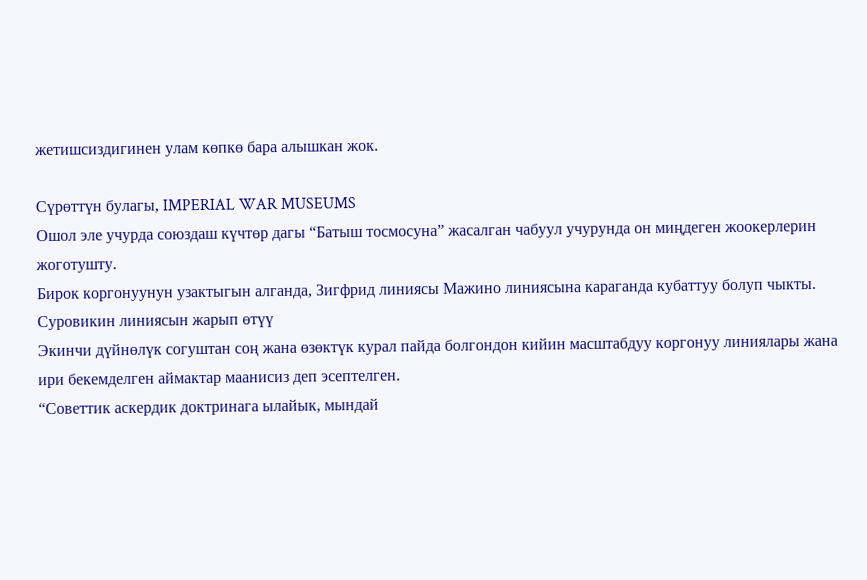жетишсиздигинен улам көпкө бара алышкан жок.

Сүрөттүн булагы, IMPERIAL WAR MUSEUMS
Ошол эле учурда союздаш күчтөр дагы “Батыш тосмосуна” жасалган чабуул учурунда он миңдеген жоокерлерин жоготушту.
Бирок коргонуунун узактыгын алганда, Зигфрид линиясы Мажино линиясына караганда кубаттуу болуп чыкты.
Суровикин линиясын жарып өтүү
Экинчи дүйнөлүк согуштан соң жана өзөктүк курал пайда болгондон кийин масштабдуу коргонуу линиялары жана ири бекемделген аймактар маанисиз деп эсептелген.
“Советтик аскердик доктринага ылайык, мындай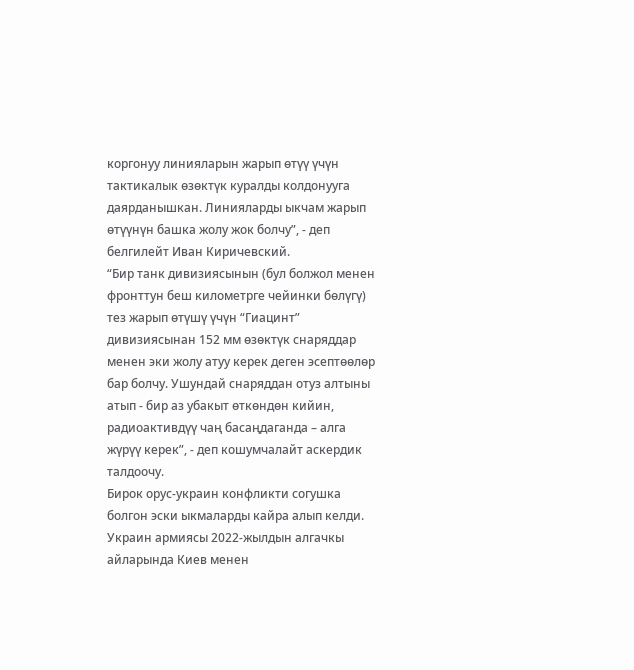коргонуу линияларын жарып өтүү үчүн тактикалык өзөктүк куралды колдонууга даярданышкан. Линияларды ыкчам жарып өтүүнүн башка жолу жок болчу”, - деп белгилейт Иван Киричевский.
“Бир танк дивизиясынын (бул болжол менен фронттун беш километрге чейинки бөлүгү) тез жарып өтүшү үчүн “Гиацинт” дивизиясынан 152 мм өзөктүк снаряддар менен эки жолу атуу керек деген эсептөөлөр бар болчу. Ушундай снаряддан отуз алтыны атып - бир аз убакыт өткөндөн кийин, радиоактивдүү чаң басаңдаганда – алга жүрүү керек”, - деп кошумчалайт аскердик талдоочу.
Бирок орус-украин конфликти согушка болгон эски ыкмаларды кайра алып келди.
Украин армиясы 2022-жылдын алгачкы айларында Киев менен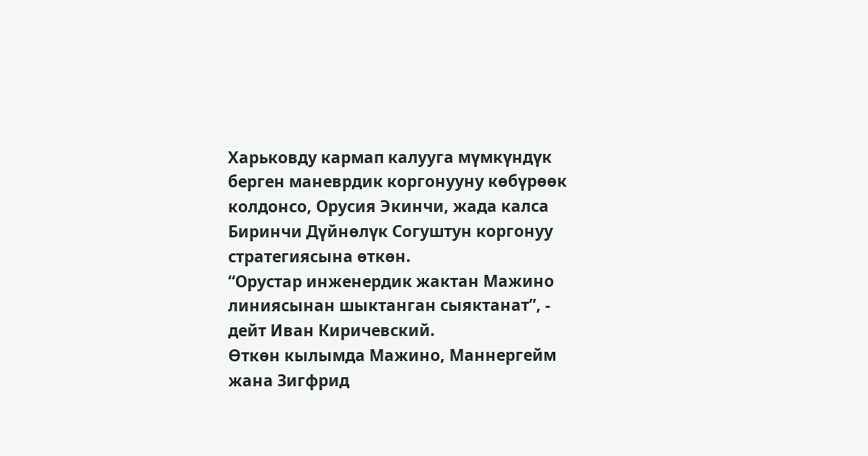Харьковду кармап калууга мүмкүндүк берген маневрдик коргонууну көбүрөөк колдонсо, Орусия Экинчи, жада калса Биринчи Дүйнөлүк Согуштун коргонуу стратегиясына өткөн.
“Орустар инженердик жактан Мажино линиясынан шыктанган сыяктанат”, - дейт Иван Киричевский.
Өткөн кылымда Мажино, Маннергейм жана Зигфрид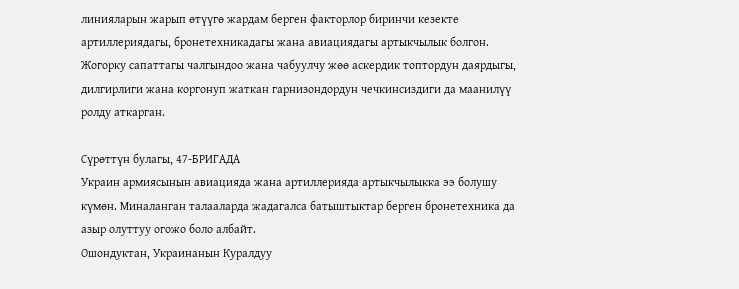линияларын жарып өтүүгө жардам берген факторлор биринчи кезекте артиллериядагы, бронетехникадагы жана авиациядагы артыкчылык болгон.
Жогорку сапаттагы чалгындоо жана чабуулчу жөө аскердик топтордун даярдыгы, дилгирлиги жана коргонуп жаткан гарнизондордун чечкинсиздиги да маанилүү ролду аткарган.

Сүрөттүн булагы, 47-БРИГАДА
Украин армиясынын авиацияда жана артиллерияда артыкчылыкка ээ болушу күмөн. Миналанган талааларда жадагалса батыштыктар берген бронетехника да азыр олуттуу огожо боло албайт.
Ошондуктан, Украинанын Куралдуу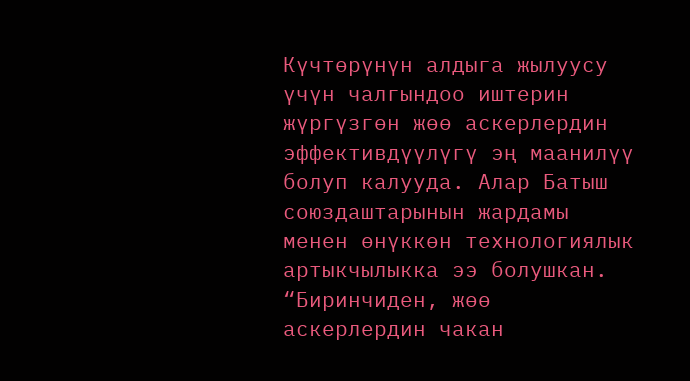Күчтөрүнүн алдыга жылуусу үчүн чалгындоо иштерин жүргүзгөн жөө аскерлердин эффективдүүлүгү эң маанилүү болуп калууда. Алар Батыш союздаштарынын жардамы менен өнүккөн технологиялык артыкчылыкка ээ болушкан.
“Биринчиден, жөө аскерлердин чакан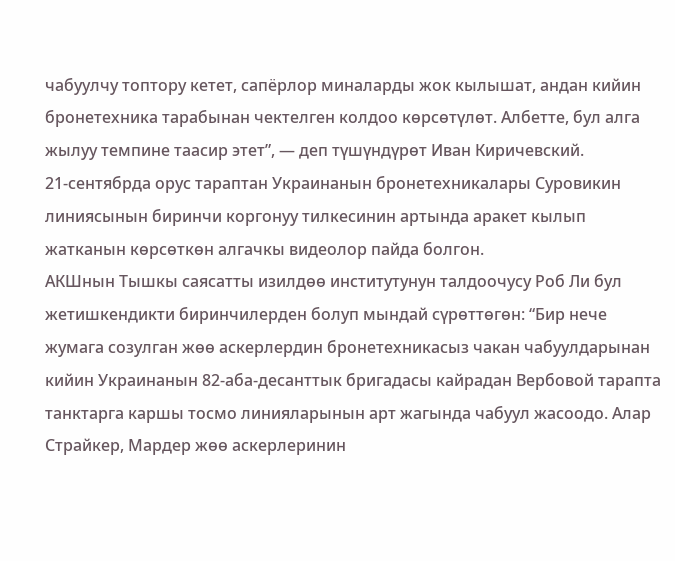чабуулчу топтору кетет, сапёрлор миналарды жок кылышат, андан кийин бронетехника тарабынан чектелген колдоо көрсөтүлөт. Албетте, бул алга жылуу темпине таасир этет”, — деп түшүндүрөт Иван Киричевский.
21-сентябрда орус тараптан Украинанын бронетехникалары Суровикин линиясынын биринчи коргонуу тилкесинин артында аракет кылып жатканын көрсөткөн алгачкы видеолор пайда болгон.
АКШнын Тышкы саясатты изилдөө институтунун талдоочусу Роб Ли бул жетишкендикти биринчилерден болуп мындай сүрөттөгөн: “Бир нече жумага созулган жөө аскерлердин бронетехникасыз чакан чабуулдарынан кийин Украинанын 82-аба-десанттык бригадасы кайрадан Вербовой тарапта танктарга каршы тосмо линияларынын арт жагында чабуул жасоодо. Алар Страйкер, Мардер жөө аскерлеринин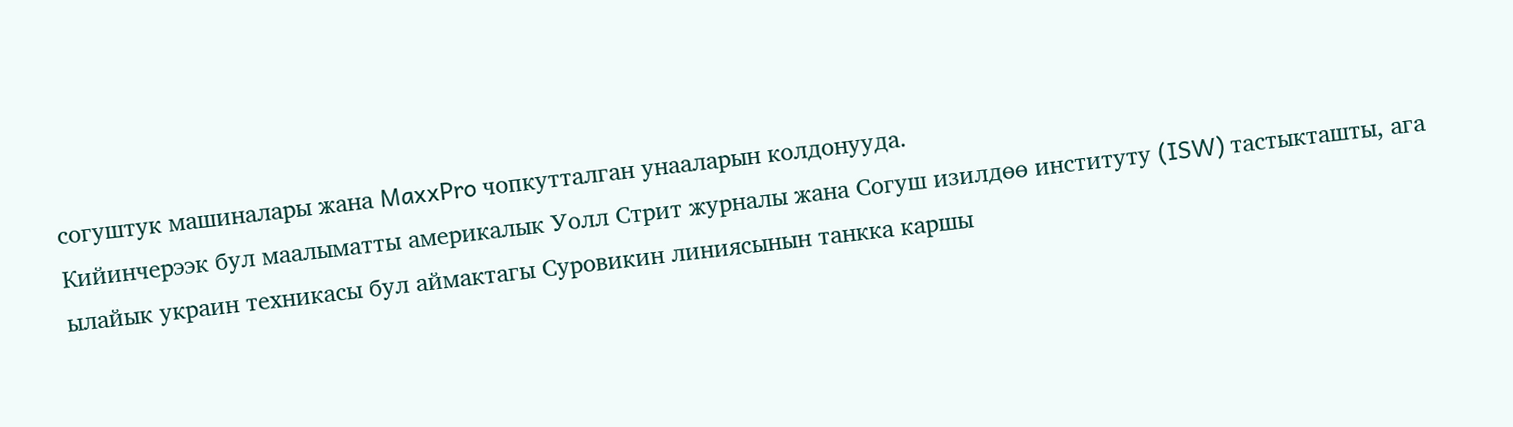согуштук машиналары жана MaxxPro чопкутталган унааларын колдонууда.
Кийинчерээк бул маалыматты америкалык Уолл Стрит журналы жана Согуш изилдөө институту (ISW) тастыкташты, ага ылайык украин техникасы бул аймактагы Суровикин линиясынын танкка каршы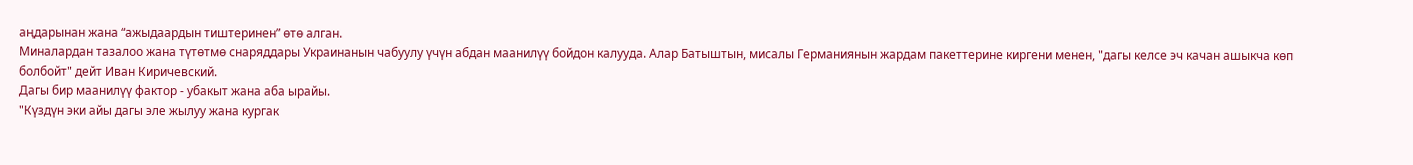аңдарынан жана “ажыдаардын тиштеринен” өтө алган.
Миналардан тазалоо жана түтөтмө снаряддары Украинанын чабуулу үчүн абдан маанилүү бойдон калууда. Алар Батыштын, мисалы Германиянын жардам пакеттерине киргени менен, "дагы келсе эч качан ашыкча көп болбойт" дейт Иван Киричевский.
Дагы бир маанилүү фактор - убакыт жана аба ырайы.
"Күздүн эки айы дагы эле жылуу жана кургак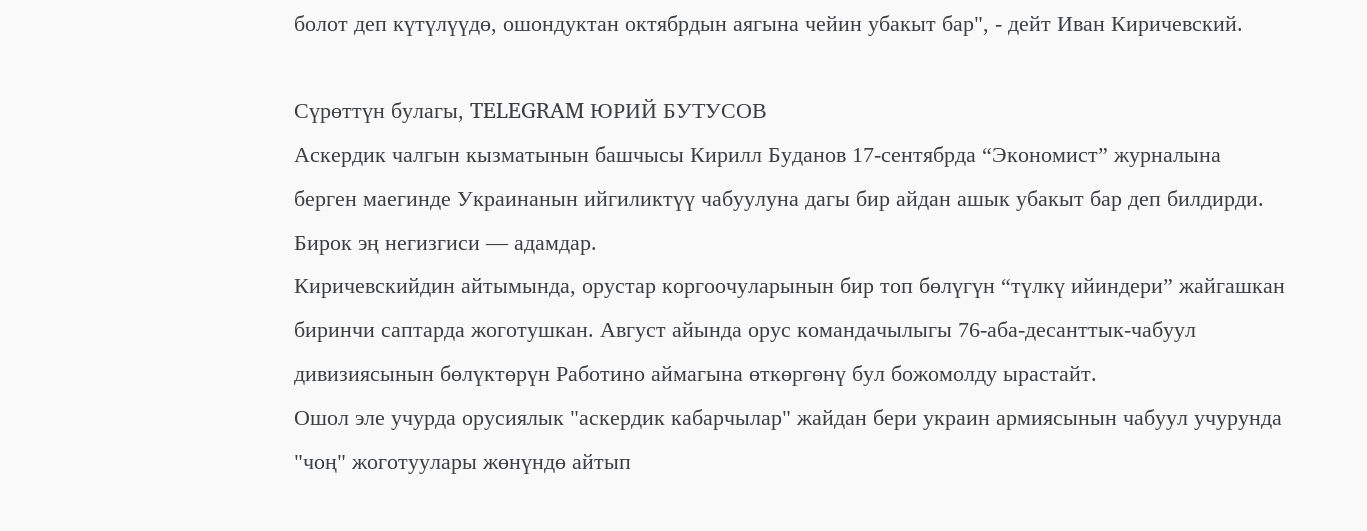болот деп күтүлүүдө, ошондуктан октябрдын аягына чейин убакыт бар", - дейт Иван Киричевский.

Сүрөттүн булагы, TELEGRAM ЮРИЙ БУТУСОВ
Аскердик чалгын кызматынын башчысы Кирилл Буданов 17-сентябрда “Экономист” журналына берген маегинде Украинанын ийгиликтүү чабуулуна дагы бир айдан ашык убакыт бар деп билдирди.
Бирок эң негизгиси — адамдар.
Киричевскийдин айтымында, орустар коргоочуларынын бир топ бөлүгүн “түлкү ийиндери” жайгашкан биринчи саптарда жоготушкан. Август айында орус командачылыгы 76-аба-десанттык-чабуул дивизиясынын бөлүктөрүн Работино аймагына өткөргөнү бул божомолду ырастайт.
Ошол эле учурда орусиялык "аскердик кабарчылар" жайдан бери украин армиясынын чабуул учурунда "чоң" жоготуулары жөнүндө айтып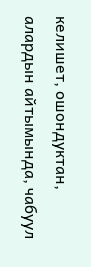келишет, ошондуктан, алардын айтымында, чабуул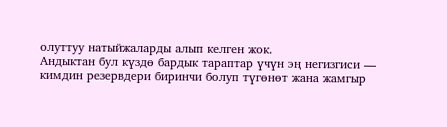олуттуу натыйжаларды алып келген жок.
Андыктан бул күздө бардык тараптар үчүн эң негизгиси — кимдин резервдери биринчи болуп түгөнөт жана жамгыр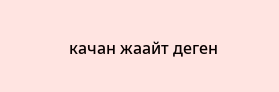качан жаайт деген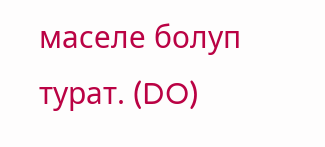маселе болуп турат. (DO)